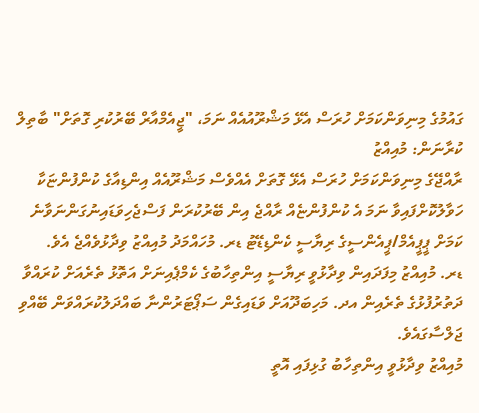ގައުމުގެ މިނިވަންކަމަށް ހުރަސް އެޅޭ މަޝްރޫއުއެއް ނަމަ، "ޖީއެމްއާރް ބޭރުކުރި ގޮތަށް" ބާތިލް ކުރާނަން: މުއިއްޒު
ރާއްޖޭގެ މިނިވަންކަމަށް ހުރަސް އެޅޭ ގޮތަށް އެއްވެސް މަޝްރޫއެއް އިންޑިއާގެ ކުންފުންޏަކާ ހަވާލުކޮށްފައިވާ ނަމަ އެ ކުންފުންޏެއް ރާއްޖެ އިން ބޭރުކުރަން ފަސްޖެހިވަޑައިނުގަންނަވާނެ ކަމަށް ޕީޕީއެމް/ޕީއެންސީގެ ރިޔާސީ ކެންޑިޑޭޓު ޑރ. މުހައްމަދު މުއިއްޒު ވިދާޅުވެއްޖެ އެވެ.
ޑރ. މުއިއްޒު މިފަދައިން ވިދާޅުވީ ރިޔާސީ އިންތިހާބުގެ ކެމްޕެއިނަށް އަތޮޅު ތެރެއަށް ކުރައްވާ ދަތުރުފުޅުގެ ތެރެއިން އދ. މަހިބަދޫއަށް ވަޑައިގެން ސަޕޯޓަރުންނާ ބައްދަލުކުރައްވަން ބޭއްވި ޖަލްސާގައެވެ.
މުއިއްޒު ވިދާޅުވީ އިންތިހާބު ގުޅިފައި އޮތީ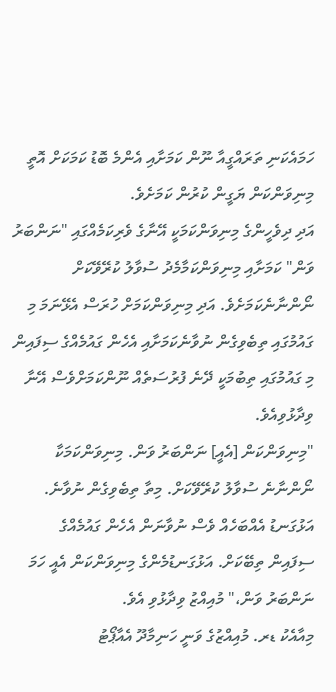ހަމައެކަނި ތަރައްގީއާ ނޫން ކަމަށާއި އެންމެ ބޮޑު ކަމަކަށް އޮތީ މިނިވަންކަން ޔަގީން ކުރުން ކަމަށެވެ.
އަދި ދިވެހީންގެ މިނިވަންކަމަކީ އޭނާގެ ވެރިކަމެއްގައި "ނަންބަރު ވަން" ކަމަށާއި މިނިވަންކަމާމެދު ސުވާލު ކުރޭވޭކަށް ނޯންނާނެކަމަށެވެ. އަދި މިނިވަންކަމަށް ހުރަސް އެޅޭނަމަ މި ގައުމުގައި ތިބެވިގެން ނުވާނެކަމަށާއި އެހެން ގައުމެއްގެ ސިފައިން މި ގައުމުގައި ތިބުމަކީ ދޭނެ ފުރުސަތެއް ނޫންކަމަށްވެސް އޭނާ ވިދާޅުވިއެވެ.
"މިނިވަންކަން [އެއީ] ނަންބަރު ވަން. މިނިވަންކަމަކާ ނޯންނާނެ ސުވާލު ކުރޭވޭކަށް. މިތާ ތިބެވިގެން ނުވާނެ. އަޅުގަނޑު އެއްބަހެއް ވެސް ނުވާނަން އެހެން ގައުމެއްގެ ސިފައިން ތިބޭކަށް. އަޅުގަނޑުމެންގެ މިނިވަންކަން އެއީ ހަމަ ނަންބަރު ވަން،" މުއިއްޒު ވިދާޅުވި އެވެ.
މިއާއެކު ޑރ. މުއިއްޒުގެ ވަނީ ހަނިމާދޫ އެއާޕޯޓު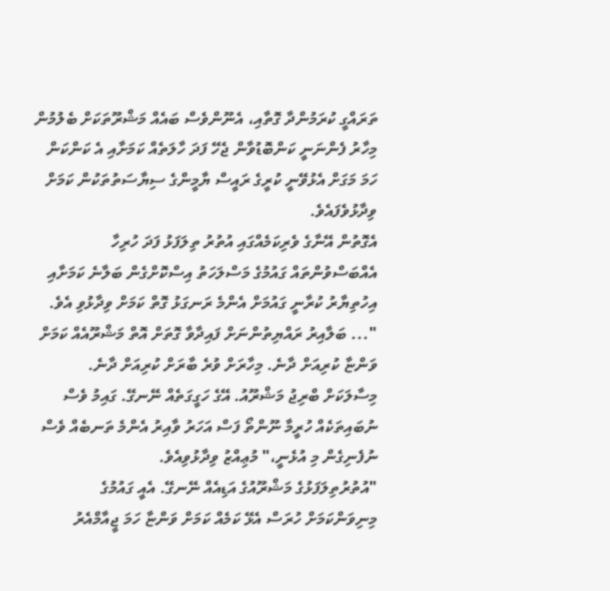ތަރައްގީ ކުރަމުންދާ ގޮތާއި، އެނޫންވެސް ބައެއް މަޝްރޫތަކަށް ބެލުމުން މިހާރު ފެންނަނީ ކަންބޮޑުވާން ޖެހޭ ފަދަ ހާލަތެއް ކަމަށާއި އެ ކަންކަން ހަމަ މަގަށް އެޅުވޭނީ ކުރީގެ ރައީސް ޔާމީންގެ ސިޔާސަތުތަކުން ކަމަށް ވިދާޅުވެފައެވެ.
އެގޮތުން އޭނާގެ ވެރިކަމެއްގައި އުތުރު ތިލަފަޅު ފަދަ ހުރިހާ އެއްބަސްވުންތައް ގައުމުގެ މަސްލަހަތު އިސްކޮށްގެން ބަލާނެ ކަމަށާއި އިހުތިޔާރު ކުރާނީ ގައުމަށް އެންމެ ރަނގަޅު ގޮތް ކަމަށް ވިދާޅުވި އެވެ.
"... ބަލާއިރު ރައްޔިތުންނަށް ފައިދާވާ ގޮތަށް އޮތް މަޝްރޫއެއް ކަމަށް ވަންޏާ ކުރިއަށް ދާނެ. މިހާރަށް ވުރެ ބާރަށް ކުރިއަށް ދާނެ. މިސާލަކަށް ބްރިޖު މަޝްރޫއު. އޭގެ ހަގީގަތެއް ނޭނގޭ. ގައިމު ވެސް ނުބައިތަކެއް ހުރީމާ ނޫންތޯ ފަސް އަހަރު ވާއިރު އެންމެ ތަނބެއް ވެސް ނުފެނިގެން މި އުޅެނީ،" މުޢިއްޒު ވިދާޅުވިއެވެ.
"އުތުރުތިލަފަޅުގެ މަޝްރޫއުގެ އަޑިއެއް ނޭނގޭ. އެއީ ގައުމުގެ މިނިވަންކަމަށް ހުރަސް އެޅޭ ކަމެއް ކަމަށް ވަންޏާ ހަމަ ޖީއާމްއެރު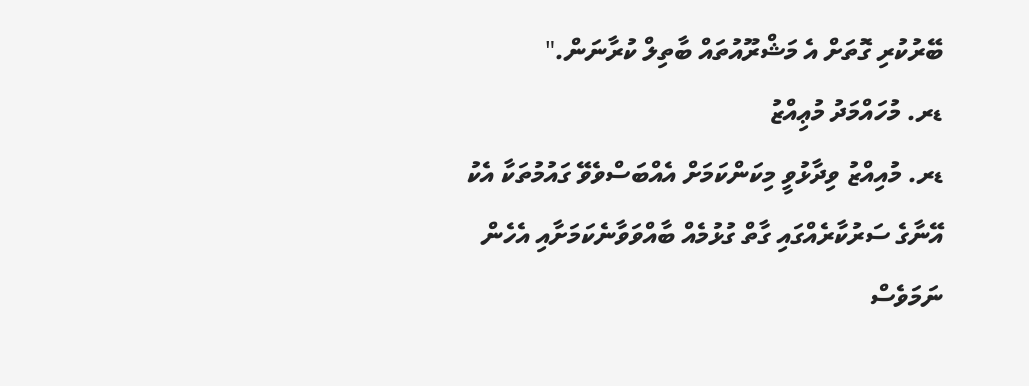ބޭރުކުރި ގޮތަށް އެ މަޝްރޫއުތައް ބާތިލް ކުރާނަން."
ޑރ. މުހައްމަދު މުޢިއްޒު
ޑރ. މުއިއްޒު ވިދާޅުވީ މިކަންކަމަށް އެއްބަސްވެވޭ ގައުމުތަކާ އެކު އޭނާގެ ސަރުކާރެއްގައި ގާތް ގުޅުމެއް ބާއްވަވާނެކަމަށާއި އެހެން ނަމަވެސް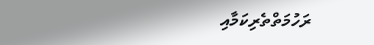ރަހުމަތްތެރިކަމާއި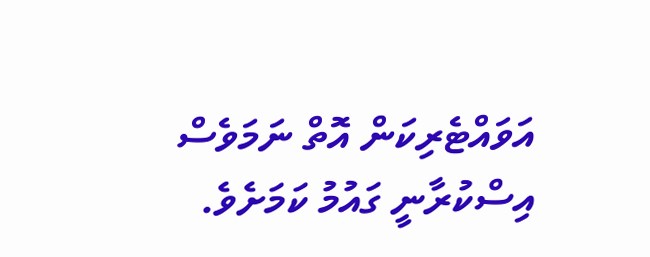އަވައްޓެރިކަން އޮތް ނަމަވެސް އިސްކުރާނީ ގައުމު ކަމަށެވެ.